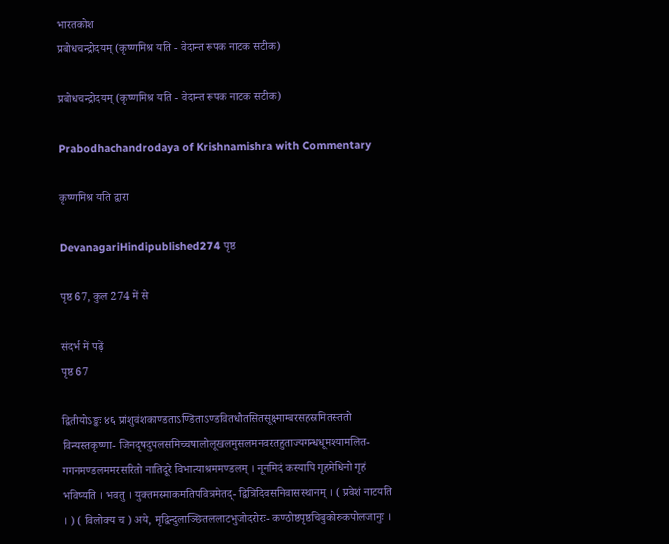भारतकोश
प्रबोधचन्द्रोदयम् (कृष्णमिश्र यति - वेदान्त रूपक नाटक सटीक)

प्रबोधचन्द्रोदयम् (कृष्णमिश्र यति - वेदान्त रूपक नाटक सटीक)

Prabodhachandrodaya of Krishnamishra with Commentary

कृष्णमिश्र यति द्वारा

DevanagariHindipublished274 पृष्ठ

पृष्ठ 67, कुल 274 में से

संदर्भ में पढ़ें
पृष्ठ 67

द्वितीयोऽङ्कः ४६ प्रांशुवंशकाण्डताऽण्डिताऽण्डवितधौतसितसूक्ष्माम्बरसहस्रमितस्ततो विन्यस्तकृष्णा- जिनदृषदुपलसमिच्चषालोलूखलमुसलमनवरतहुताज्यगन्धधूमश्यामलित- गगनमण्डलममरसरितो नातिदूरे विभात्याश्रममण्डलम् । नूनमिदं कस्यापि गृहमेधिनो गृहं भविष्यति । भवतु । युक्तमस्माकमतिपवित्रमेतद्- द्वित्रिदिवसनिवासस्थानम् । ( प्रवेशं नाटयति । ) ( विलोक्य च ) अये, मृद्विन्दुलाञ्छितललाटभुजोदरोरः- कण्ठोष्ठपृष्ठचिबुकोरुकपोलजानुः ।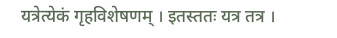यत्रेत्येकं गृहविशेषणम् । इतस्ततः यत्र तत्र ।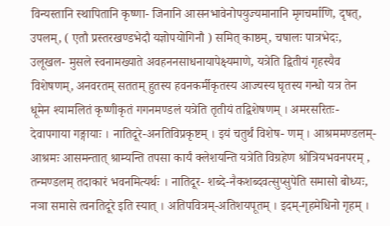विन्यस्तानि स्थापितानि कृष्णा- जिनानि आसनभावेनोपयुज्यमानानि मृगचर्माणि, दृषत्, उपलम्, ( एतौ प्रस्तरखण्डभेदौ यज्ञोपयोगिनौ ) समित् काष्ठम्, चषालः पात्रभेदः, उलूखल- मुसले स्वनामख्याते अवहननसाधनायापेक्ष्यमाणे, यत्रेति द्वितीयं गृहस्यैव विशेषणम्, अनवरतम् सततम् हुतस्य हवनकर्मीकृतस्य आज्यस्य घृतस्य गन्धो यत्र तेन धूमेन श्यामलितं कृष्णीकृतं गगनमण्डलं यत्रेति तृतीयं तद्विशेषणम् । अमरसरितः-देवापगाया गङ्गायाः । नातिदूरे-अनतिविप्रकृष्टम् । इयं चतुर्थं विशेष- णम् । आश्रममण्डलम्-आश्रमः आसमन्तात् श्राम्यन्ति तपसा कार्यं क्लेशयन्ति यत्रेति विग्रहेण श्रोत्रियभवनपरम् , तन्मण्डलम् तदाकारं भवनमित्यर्थः । नातिदूर- शब्दे-नैकशब्दवत्सुप्सुपेति समासो बोध्यः, नञा समासे त्वनतिदूरे इति स्यात् । अतिपवित्रम्-अतिशयपूतम् । इदम्-गृहमेधिनो गृहम् ।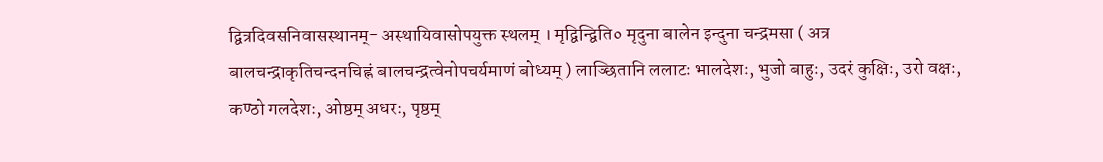द्वित्रदिवसनिवासस्थानम्- अस्थायिवासोपयुक्त स्थलम् । मृद्विन्द्विति० मृदुना बालेन इन्दुना चन्द्रमसा ( अत्र बालचन्द्राकृतिचन्दनचिह्नं बालचन्द्रत्वेनोपचर्यमाणं बोध्यम् ) लाञ्छितानि ललाटः भालदेशः, भुजो बाहुः, उदरं कुक्षिः, उरो वक्षः, कण्ठो गलदेशः, ओष्ठम् अधरः, पृष्ठम्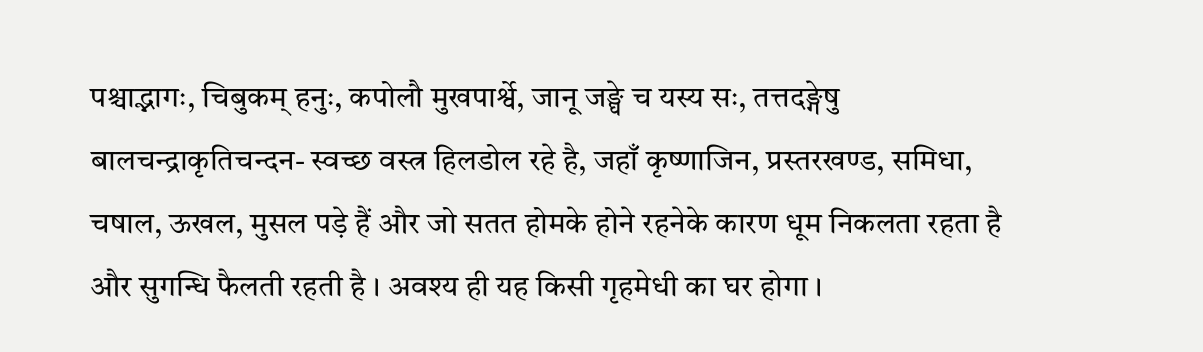पश्चाद्भागः, चिबुकम् हनुः, कपोलौ मुखपार्श्वे, जानू जङ्घे च यस्य सः, तत्तदङ्गेषु बालचन्द्राकृतिचन्दन- स्वच्छ वस्त्र हिलडोल रहे है, जहाँ कृष्णाजिन, प्रस्तरखण्ड, समिधा, चषाल, ऊखल, मुसल पड़े हैं और जो सतत होमके होने रहनेके कारण धूम निकलता रहता है और सुगन्धि फैलती रहती है । अवश्य ही यह किसी गृहमेधी का घर होगा ।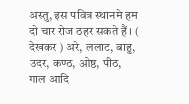अस्तु, इस पवित्र स्थानमे हम दो चार रोज ठहर सकते हैं । ( देखकर ) अरे, ललाट, बाहु, उदर, कण्ठ, ओष्ठ, पीठ, गाल आदि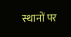स्थानों पर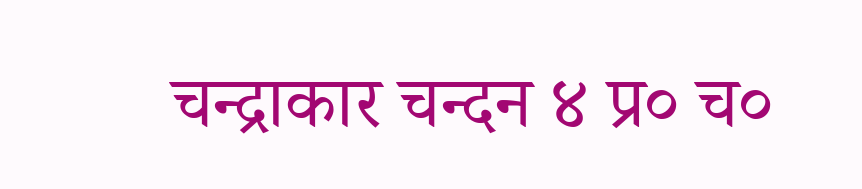चन्द्राकार चन्दन ४ प्र० च०